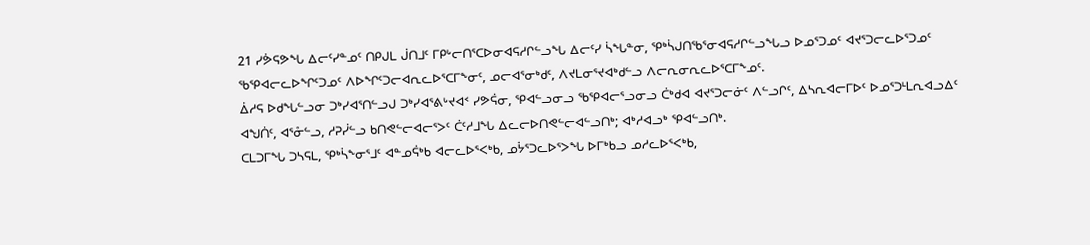21 ᓯᕘᕋᕗᖓ ᐃᓕᑦᓯᓐᓄᑦ ᑎᑭᒍᒪ ᒎᑎᒧᑦ ᒥᑭᒡᓕᑎᕐᑕᐅᓂᐊᕋᓱᒋᓪᓗᖓ ᐃᓕᑦᓯ ᓵᖓᓐᓂ, ᕿᒃᓵᒍᑎᖃᕐᓂᐊᕋᓱᒋᓪᓗᖓᓗ ᐅᓄᕐᑐᓄᑦ ᐊᔪᕐᑐᓕᓚᐅᕐᑐᓄᑦ ᖃᕿᐊᓕᓚᐅᖏᑦᑐᓄᑦ ᐱᐅᖏᑦᑐᓕᐊᕆᓚᐅᕐᑕᒥᖕᓂᑦ, ᓄᓕᐊᕐᓂᒃᑯᑦ, ᐱᔪᒪᓂᕐᔪᐊᒃᑯᓪᓗ ᐱᓕᕆᓂᕆᓚᐅᕐᑕᒥᖕᓄᑦ.
ᐄᓱᕋ ᐅᑯᖓᓪᓗᓂ ᑐᒃᓯᐊᕐᑎᓪᓗᒍ ᑐᒃᓯᐊᕐᕕᒡᔪᐊᑉ ᓯᕗᕌᓂ, ᕿᐊᓪᓗᓂᓗ ᖃᕿᐊᓕᕐᓗᓂᓗ ᑖᒃᑯᐊ ᐊᔪᕐᑐᓕᓃᑦ ᐱᓪᓗᒋᑦ, ᐃᓴᕆᐊᓕᒥᐅᑦ ᐅᓄᕐᑐᒻᒪᕆᐊᓗᐃᑦ ᐊᖑᑏᑦ, ᐊᕐᓁᓪᓗ, ᓱᕈᓰᓪᓗ ᑲᑎᕙᓪᓕᐊᓕᕐᐳᑦ ᑖᑦᓱᒧᖓ ᐃᓚᓕᐅᑎᕙᓪᓕᐊᓪᓗᑎᒃ; ᐊᒃᓱᐊᓗᒃ ᕿᐊᓪᓗᑎᒃ.
ᑕᒪᑐᒥᖓ ᑐᓴᕋᒪ, ᕿᒃᓵᖕᓂᕐᒧᑦ ᐊᓐᓄᕌᒃᑲ ᐊᓕᓚᐅᕐᐸᒃᑲ, ᓄᔮᕐᑐᓚᐅᕐᐳᖓ ᐅᒥᒃᑲᓗ ᓄᓱᓚᐅᕐᐸᒃᑲ,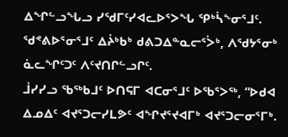ᐃᖏᓪᓗᖓᓗ ᓯᖁᒥᑦᓯᐊᓚᐅᕐᐳᖓ ᕿᒃᓵᖕᓂᕐᒧᑦ.
ᖁᕝᕕᐅᕐᓂᕐᒧᑦ ᐃᔩᒃᑲᒃ ᑯᕕᑐᐃᓐᓇᓕᕐᐴᒃ, ᐱᖁᔭᕐᓂᒃ ᓈᓚᖏᑦᑐᑦ ᐱᑦᔪᑎᒋᓪᓗᒋᑦ.
ᒨᓯᓯᓗ ᖃᖅᑲᒧᑦ ᐅᑎᕋᒥ ᐊᑕᓂᕐᒧᑦ ᐅᖃᕐᐳᖅ, “ᐅᑯᐊ ᐃᓄᐃᑦ ᐊᔪᕐᑐᓕᓯᒪᕗᑦ ᐊᖏᔪᕐᔪᐊᒥᒃ ᐊᔪᕐᑐᓕᓂᕐᒥᒃ.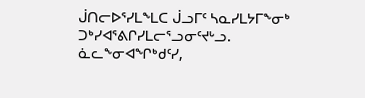ᒎᑎᓕᐅᕐᓯᒪᖕᒪᑕ ᒎᓗᒥᑦ ᓴᓇᓯᒪᔭᒥᖕᓂᒃ ᑐᒃᓯᐊᕐᕕᒋᓯᒪᓕᕐᓗᓂᑦᔪᒡᓗ.
ᓈᓚᖕᓂᐊᖏᒃᑯᑦᓯ,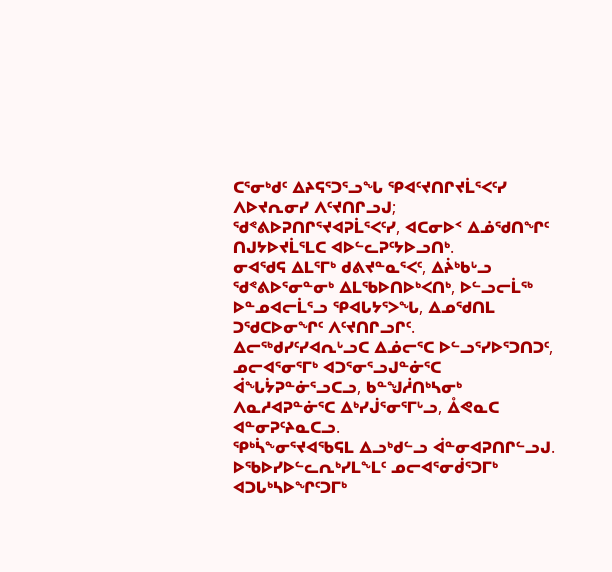ᑕᕐᓂᒃᑯᑦ ᐃᔨᕋᕐᑐᕐᓗᖓ ᕿᐊᑦᔪᑎᒋᔪᒫᕐᐸᑦᓯ ᐱᐅᔪᕆᓂᓯ ᐱᑦᔪᑎᒋᓗᒍ; ᖁᕝᕕᐅᕈᑎᒋᕐᔪᐊᕈᒫᕐᐸᑦᓯ, ᐊᑕᓂᐅᑉ ᐃᓅᖁᑎᖏᑦ ᑎᒍᔭᐅᔪᒫᕐᒪᑕ ᐊᐅᓪᓚᕈᑦᔭᐅᓗᑎᒃ.
ᓂᐊᖁᕋ ᐃᒪᕐᒥᒃ ᑯᕕᔪᓐᓇᕐᐸᑦ, ᐃᔩᒃᑲᒡᓗ ᖁᕝᕕᐅᕐᓂᓐᓂᒃ ᐃᒪᖃᐅᑎᐅᒃᐸᑎᒃ, ᐅᓪᓗᓕᒫᖅ ᐅᓐᓄᐊᓕᒫᕐᓗ ᕿᐊᒐᔭᕐᐳᖓ, ᐃᓄᖁᑎᒪ ᑐᖁᑕᐅᓂᖏᑦ ᐱᑦᔪᑎᒋᓗᒋᑦ.
ᐃᓕᖅᑯᓯᑦᓯᐊᕆᒡᓗᑕ ᐃᓅᓕᕐᑕ ᐅᓪᓗᕐᓯᐅᕐᑐᑎᑐᑦ, ᓄᓕᐊᕐᓂᕐᒥᒃ ᐊᑐᕐᓂᕐᓗᒍᓐᓃᕐᑕ ᐋᖓᔮᕈᓐᓃᕐᓗᑕᓗ, ᑲᓐᖑᓲᑎᒃᓴᓂᒃ ᐱᓇᓱᐊᕈᓐᓃᕐᑕ ᐃᒃᓯᒎᕐᓂᕐᒥᒡᓗ, ᐂᕙᓇᑕ ᐊᓐᓂᕈᑦᔨᓇᑕᓗ.
ᕿᒃᓵᖕᓂᕐᔪᐊᖃᕋᒪ ᐃᓗᒃᑯᓪᓗ ᐋᓐᓂᐊᕈᑎᒋᓪᓗᒍ.
ᐅᖃᐅᓯᐅᓪᓚᕆᒃᓯᒪᖕᒪᑦ ᓄᓕᐊᕐᓂᑰᕐᑐᒥᒃ ᐊᑐᒐᒃᓴᐅᖏᑦᑐᒥᒃ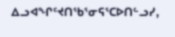ᐃᓗᐊᖏᑦᔪᑎᖃᕐᓂᕋᕐᑕᐅᑎᓪᓗᓯ,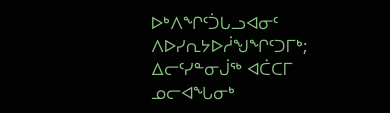ᐅᒃᐱᖏᑦᑑᒐᓗᐊᓂᑦ ᐱᐅᓯᕆᔭᐅᓲᖑᖏᑦᑐᒥᒃ; ᐃᓕᑦᓯᓐᓂᒎᖅ ᐊᑖᑕᒥ ᓄᓕᐊᖓᓂᒃ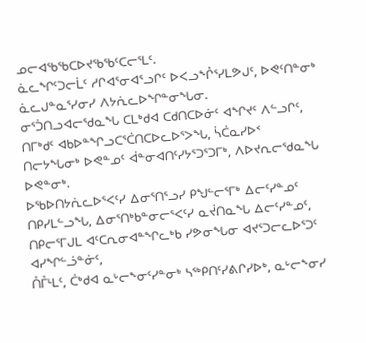ᓄᓕᐊᖃᖃᑕᐅᔪᖃᖃᑦᑕᓕᕐᒪᑦ.
ᓈᓚᖏᑦᑐᓕᒫᑦ ᓱᒋᐊᕐᓂᐊᕐᓗᒋᑦ ᐅᐸᓗᖕᒊᕐᓯᒪᕗᒍᑦ, ᐅᕙᑦᑎᓐᓂᒃ ᓈᓚᒍᓐᓇᕐᓯᓂᓯ ᐱᔭᕇᓚᐅᖏᓐᓂᖓᓂ.
ᓂᕐᑑᑎᓗᐊᓕᖁᓇᖓ ᑕᒪᒃᑯᐊ ᑕᑯᑎᑕᐅᓃᑦ ᐊᖏᔪᑦ ᐱᓪᓗᒋᑦ, ᑎᒥᒃᑯᑦ ᐊᑲᐅᓐᖏᓗᑕᕐᑖᑎᑕᐅᓚᐅᕐᐳᖓ, ᓵᑖᓇᓯᐅᑉ ᑎᓕᔭᖓᓂᒃ ᐅᕙᓐᓄᑦ ᐋᓐᓂᐊᑎᑦᓯᔭᕐᑐᕐᑐᒥᒃ, ᐱᐅᔪᕆᓕᖁᓇᖓ ᐅᕙᓐᓂᒃ.
ᐅᖃᐅᑎᔭᕇᓚᐅᕐᐸᑦᓯ ᐃᓂᕐᑎᕐᓗᓯ ᑭᖑᓪᓕᕐᒥᒃ ᐃᓕᑦᓯᓐᓄᑦ ᑎᑭᓯᒪᓪᓗᖓ, ᐃᓂᕐᑎᒃᑲᓐᓂᓕᕐᐸᑦᓯ ᓇᔫᑎᓇᖓ ᐃᓕᑦᓯᓐᓄᑦ, ᑎᑭᓕᕐᒥᒍᒪ ᐊᑦᑕᕆᓂᐊᓐᖏᓚᒃᑲ ᓯᕗᓂᖓᓂ ᐊᔪᕐᑐᓕᓚᐅᕐᑐᑦ ᐊᓯᖏᓪᓘᓐᓃᑦ,
ᑍᒤᒻᒪᑦ, ᑖᒃᑯᐊ ᓇᒡᓕᖕᓂᑦᓯᓐᓂᒃ ᓴᖅᑭᑎᑦᓯᕕᒋᓯᐅᒃ, ᓇᒡᓕᖕᓂᓯ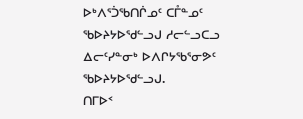ᐅᒃᐱᕐᑑᖃᑎᒌᓄᑦ ᑕᒤᓐᓄᑦ ᖃᐅᔨᔭᐅᖁᓪᓗᒍ ᓱᓕᓪᓗᑕᓗ ᐃᓕᑦᓯᓐᓂᒃ ᐅᐱᒋᔭᖃᕐᓂᕗᑦ ᖃᐅᔨᔭᐅᖁᓪᓗᒍ.
ᑎᒥᐅᑉ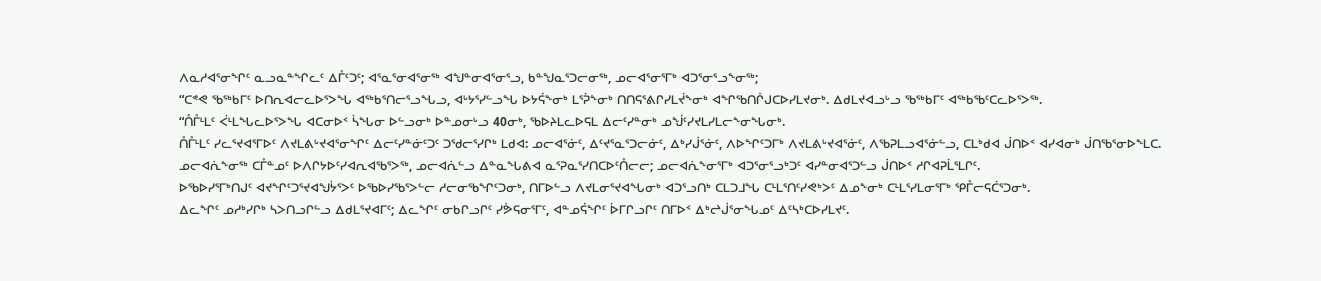ᐱᓇᓱᐊᕐᓂᖏᑦ ᓇᓗᓇᓐᖏᓚᑦ ᐃᒤᑦᑐᑦ; ᐊᕐᓇᕐᓂᐊᕐᓂᖅ ᐊᖑᓐᓂᐊᕐᓂᕐᓗ, ᑲᓐᖑᓇᕐᑐᓕᓂᖅ, ᓄᓕᐊᕐᓂᕐᒥᒃ ᐊᑐᕐᓂᕐᓗᖕᓂᖅ;
“ᑕᕝᕙ ᖃᖅᑲᒥᑦ ᐅᑎᕆᐊᓕᓚᐅᕐᐳᖓ ᐊᖅᑲᕐᑎᓕᕐᓗᖓᓗ, ᐊᒡᔭᕐᓯᓪᓗᖓ ᐅᔭᕌᖕᓂᒃ ᒪᕐᕉᖕᓂᒃ ᑎᑎᕋᕐᕕᒋᓯᒪᔫᖕᓂᒃ ᐊᖏᖃᑎᒌᒍᑕᐅᓯᒪᔪᓂᒃ. ᐃᑯᒪᔪᐊᓗᒡᓗ ᖃᖅᑲᒥᑦ ᐊᖅᑲᖃᑦᑕᓚᐅᕐᐳᖅ.
“ᑍᒤᒻᒪᑦ ᐹᒻᒪᖓᓚᐅᕐᐳᖓ ᐊᑕᓂᐅᑉ ᓵᖓᓂ ᐅᓪᓗᓂᒃ ᐅᓐᓄᓂᒡᓗ 40ᓂᒃ, ᖃᐅᔨᒪᓚᐅᕋᒪ ᐃᓕᑦᓯᓐᓂᒃ ᓄᖒᑦᓯᔪᒪᓯᒪᓕᖕᓂᖓᓂᒃ.
ᑍᒤᒻᒪᑦ ᓯᓚᕐᔪᐊᕐᒥᐅᑦ ᐱᔪᒪᕕᒡᔪᐊᕐᓂᖏᑦ ᐃᓕᑦᓯᓐᓃᑦᑐᑦ ᑐᖁᓕᕐᓯᒋᒃ ᒪᑯᐊ: ᓄᓕᐊᕐᓃᑦ, ᐃᑦᔪᕐᓇᕐᑐᓕᓃᑦ, ᐃᒃᓯᒎᕐᓃᑦ, ᐱᐅᖏᑦᑐᒥᒃ ᐱᔪᒪᕕᒡᔪᐊᕐᓃᑦ, ᐱᖃᕈᒪᓗᐊᕐᓃᓪᓗ, ᑕᒪᒃᑯᐊ ᒎᑎᐅᑉ ᐊᓯᐊᓂᒃ ᒎᑎᖃᕐᓂᐅᖕᒪᑕ.
ᓄᓕᐊᕇᖕᓂᖅ ᑕᒤᓐᓄᑦ ᐅᐱᒋᔭᐅᑦᓯᐊᕆᐊᖃᕐᐳᖅ, ᓄᓕᐊᕇᓪᓗ ᐃᓐᓇᖓᕕᐊ ᓇᕐᕈᓇᕐᓯᑎᑕᐅᑦᑍᓕᓕ; ᓄᓕᐊᕇᖕᓂᕐᒥᒃ ᐊᑐᕐᓂᕐᓗᒃᑐᑦ ᐊᓯᓐᓂᐊᕐᑐᓪᓗ ᒎᑎᐅᑉ ᓱᒋᐊᕈᒫᕐᒪᒋᑦ.
ᐅᖃᐅᓯᕐᒥᒃᑎᒍᑦ ᐊᔪᖏᑦᑐᕐᔪᐊᖑᔮᕐᐳᑦ ᐅᖃᐅᓯᖃᕐᐳᓪᓕ ᓱᓕᓂᖃᖏᑦᑐᓂᒃ, ᑎᒥᐅᓪᓗ ᐱᔪᒪᓂᕐᔪᐊᖓᓂᒃ ᐊᑐᕐᓗᑎᒃ ᑕᒪᑐᒧᖓ ᑕᒻᒪᕐᑎᑦᓯᕙᒃᐳᑦ ᐃᓄᖕᓂᒃ ᑕᒻᒪᕐᓯᒪᓂᕐᒥᒃ ᕿᒤᓕᕋᑖᕐᑐᓂᒃ.
ᐃᓚᖏᑦ ᓄᓱᒃᓯᒋᒃ ᓴᐳᑎᓗᒋᓪᓗ ᐃᑯᒪᕐᔪᐊᒥᑦ; ᐃᓚᖏᑦ ᓂᑲᒋᓗᒋᑦ ᓯᕘᕋᓂᕐᒥᑦ, ᐊᓐᓄᕌᖏᑦ ᐆᒥᒋᓗᒋᑦ ᑎᒥᐅᑉ ᐃᒃᖠᒎᕐᓂᖓᓄᑦ ᐃᑦᓴᒃᑕᐅᓯᒪᔪᑦ.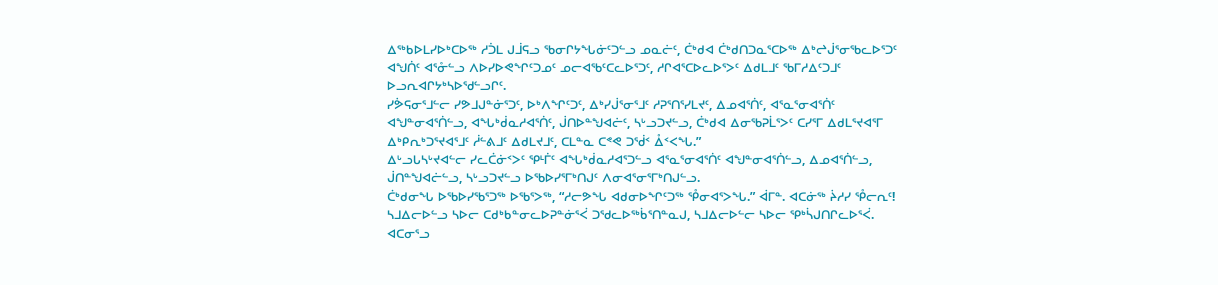ᐃᖅᑲᐅᒪᓯᐅᒃᑕᐅᖅ ᓱᑑᒪ ᒍᒨᕋᓗ ᖃᓂᒋᔭᖓᓃᑦᑐᓪᓗ ᓄᓇᓖᑦ, ᑖᒃᑯᐊ ᑖᒃᑯᑎᑐᓇᕐᑕᐅᖅ ᐃᒃᖠᒎᕐᓂᖃᓚᐅᕐᑐᑦ ᐊᖑᑏᑦ ᐊᕐᓁᓪᓗ ᐱᐅᓯᐅᕙᖏᑦᑐᓄᑦ ᓄᓕᐊᖃᑦᑕᓚᐅᕐᑐᑦ, ᓱᒋᐊᕐᑕᐅᓚᐅᕐᐳᑦ ᐃᑯᒪᒧᑦ ᖃᒥᓱᐃᑦᑐᒧᑦ ᐅᓗᕆᐊᒋᔭᒃᓴᐅᖁᓪᓗᒋᑦ.
ᓯᕘᕋᓂᕐᒧᓪᓕ ᓯᕗᒧᒍᓐᓃᕐᑐᑦ, ᐅᒃᐱᖏᑦᑐᑦ, ᐃᒃᓯᒎᕐᓂᕐᒧᑦ ᓱᕈᕐᑎᕐᓯᒪᔪᑦ, ᐃᓄᐊᕐᑏᑦ, ᐊᕐᓇᕐᓂᐊᕐᑏᑦ ᐊᖑᓐᓂᐊᕐᑏᓪᓗ, ᐊᖓᒃᑰᓇᓱᐊᕐᑏᑦ, ᒎᑎᐅᓐᖑᐊᓖᑦ, ᓴᒡᓗᑐᔪᓪᓗ, ᑖᒃᑯᐊ ᐃᓂᖃᕈᒫᕐᐳᑦ ᑕᓯᕐᒥ ᐃᑯᒪᕐᔪᐊᕐᒥ ᐃᒃᑭᕆᒃᑐᕐᔪᐊᕐᒧᑦ ᓲᓪᕕᒧᑦ ᐃᑯᒪᔪᒧᑦ, ᑕᒪᓐᓇ ᑕᕝᕙ ᑐᖂᑉ ᐂᑉᐸᖓ.”
ᐃᒡᓗᒐᓴᒡᔪᐊᓪᓕ ᓯᓚᑖᓃᑉᐳᑦ ᕿᒻᒦᑦ ᐊᖓᒃᑰᓇᓱᐊᕐᑐᓪᓗ ᐊᕐᓇᕐᓂᐊᕐᑏᑦ ᐊᖑᓐᓂᐊᕐᑏᓪᓗ, ᐃᓄᐊᕐᑏᓪᓗ, ᒎᑎᓐᖑᐊᓖᓪᓗ, ᓴᒡᓗᑐᔪᓪᓗ ᐅᖃᐅᓯᕐᒥᒃᑎᒍᑦ ᐱᓂᐊᕐᓂᕐᒥᒃᑎᒍᓪᓗ.
ᑖᒃᑯᓂᖓ ᐅᖃᐅᓯᖃᕐᑐᖅ ᐅᖃᕐᐳᖅ, “ᓱᓕᕗᖓ ᐊᑯᓂᐅᖏᑦᑐᖅ ᕾᓂᐊᕐᐳᖓ.” ᐋᒥᓐ. ᐊᑕᓃᖅ ᔩᓱᓯ ᕾᓕᕆᑦ!
ᓴᒧᐃᓕᐅᓪᓗ ᓴᐅᓕ ᑕᑯᒃᑲᓐᓂᓚᐅᕈᓐᓃᕐᐹ ᑐᖁᓚᐅᖅᑳᕐᑎᓐᓇᒍ, ᓴᒧᐃᓕᐅᓪᓕ ᓴᐅᓕ ᕿᒃᓵᒍᑎᒋᓚᐅᕐᐹ. ᐊᑕᓂᕐᓗ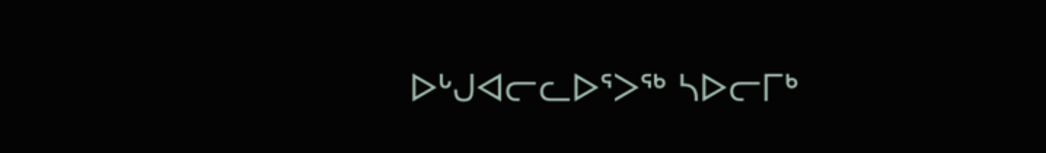ᐅᒡᒍᐊᓕᓚᐅᕐᐳᖅ ᓴᐅᓕᒥᒃ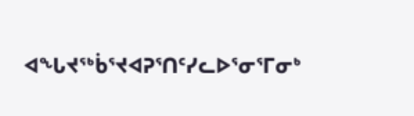ᐊᖓᔪᖅᑳᕐᔪᐊᕈᕐᑎᑦᓯᓚᐅᕐᓂᕐᒥᓂᒃ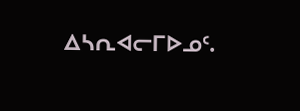ᐃᓴᕆᐊᓕᒥᐅᓄᑦ.